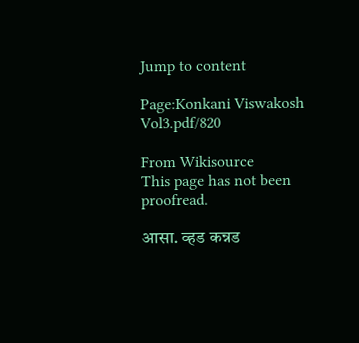Jump to content

Page:Konkani Viswakosh Vol3.pdf/820

From Wikisource
This page has not been proofread.

आसा. व्हड कन्नड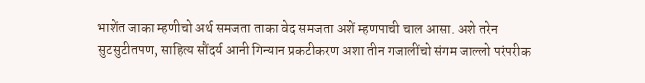भाशेंत जाका म्हणीचो अर्थ समजता ताका वेद समजता अशें म्हणपाची चाल आसा. अशे तरेन सुटसुटीतपण, साहित्य सौंदर्य आनी गिन्यान प्रकटीकरण अशा तीन गजालींचो संगम जाल्लो परंपरीक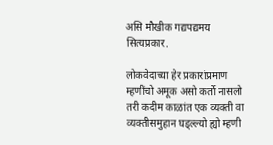असि मौखीक गद्यपद्यमय सित्यप्रकार.

लोकवेदाच्या हेर प्रकारांप्रमाण म्हणींचो अमूक असो कर्तो नासलो तरी कदीम काळांत एक व्यक्ती वा व्यक्तीसमुहान घड्ल्ल्यो ह्यो म्हणी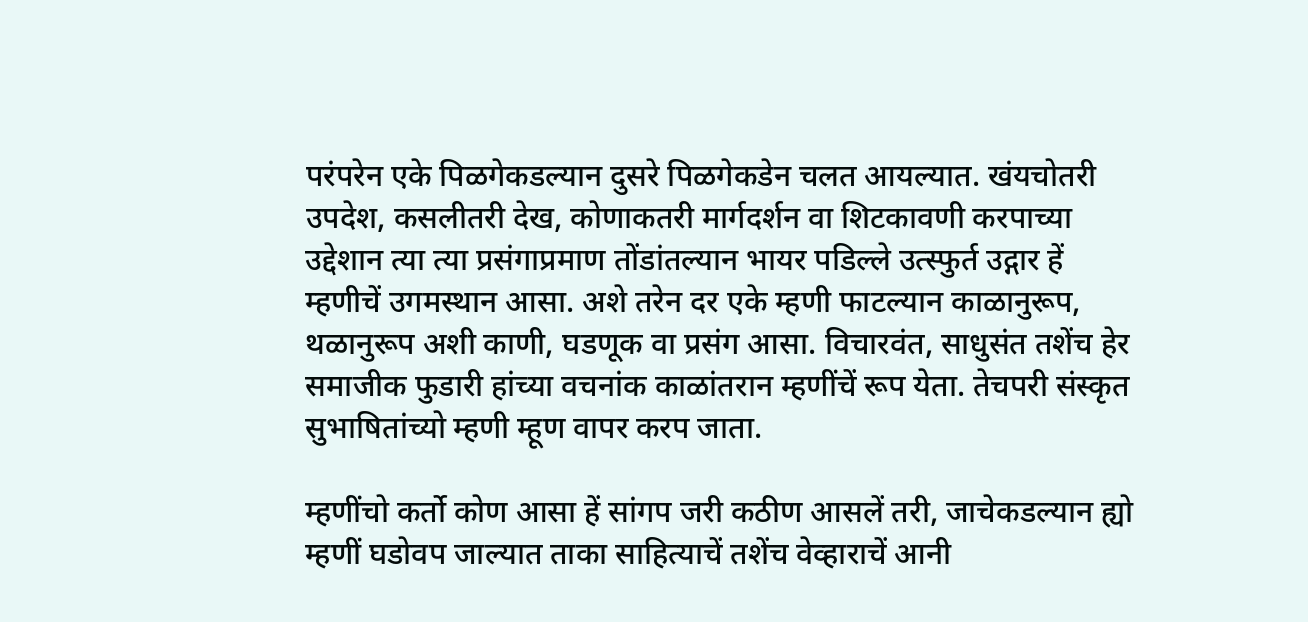परंपरेन एके पिळगेकडल्यान दुसरे पिळगेकडेन चलत आयल्यात. खंयचोतरी उपदेश, कसलीतरी देख, कोणाकतरी मार्गदर्शन वा शिटकावणी करपाच्या उद्देशान त्या त्या प्रसंगाप्रमाण तोंडांतल्यान भायर पडिल्ले उत्स्फुर्त उद्गार हें म्हणीचें उगमस्थान आसा. अशे तरेन दर एके म्हणी फाटल्यान काळानुरूप, थळानुरूप अशी काणी, घडणूक वा प्रसंग आसा. विचारवंत, साधुसंत तशेंच हेर समाजीक फुडारी हांच्या वचनांक काळांतरान म्हणींचें रूप येता. तेचपरी संस्कृत सुभाषितांच्यो म्हणी म्हूण वापर करप जाता.

म्हणींचो कर्तो कोण आसा हें सांगप जरी कठीण आसलें तरी, जाचेकडल्यान ह्यो म्हणीं घडोवप जाल्यात ताका साहित्याचें तशेंच वेव्हाराचें आनी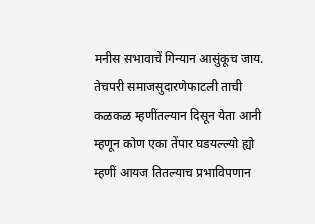मनीस सभावाचें गिन्यान आसुंकूच जाय. तेचपरी समाजसुदारणेफाटली ताची कळकळ म्हणींतल्यान दिसून येता आनी म्हणून कोण एका तेंपार घडयल्ल्यो ह्यो म्हणीं आयज तितल्याच प्रभाविपणान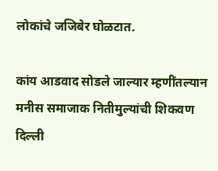लोकांचे जजिबेर घोळटात.

कांय आडवाद सोडले जाल्यार म्हणींतल्यान मनीस समाजाक नितीमुल्यांची शिकवण दिल्ली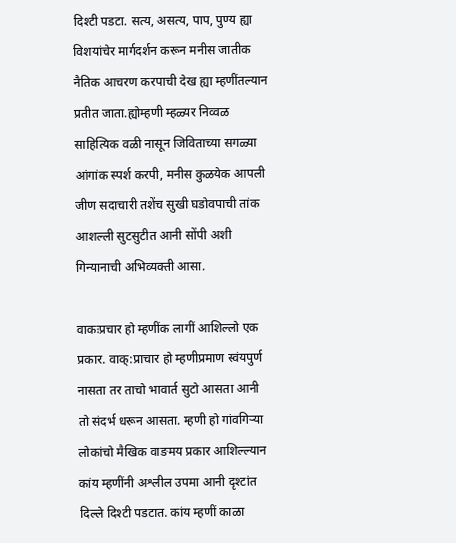दिश्टी पडटा. सत्य, असत्य, पाप, पुण्य ह्या विशयांचेर मार्गदर्शन करून मनीस जातीक नैतिक आचरण करपाची देख ह्या म्हणींतल्यान प्रतीत जाता.ह्योम्हणी म्हळ्यर निव्वळ साहित्यिक वळी नासून जिविताच्या सगळ्या आंगांक स्पर्श करपी, मनीस कुळयेक आपली जीण सदाचारी तशेंच सुखी घडोवपाची तांक आशल्ली सुटसुटीत आनी सोंपी अशी गिन्यानाची अभिव्यक्ती आसा.

वाकःप्रचार हो म्हणींक लागीं आशिल्लो एक प्रकार. वाक्:प्राचार हो म्हणीप्रमाण स्वंयपुर्ण नासता तर ताचो भावार्त सुटो आसता आनी तो संदर्भ धरून आसता. म्हणी हो गांवगिऱ्या लोकांचो मैखिक वाङमय प्रकार आशिल्ल्यान कांय म्हणींनी अश्लील उपमा आनी दृश्टांत दिल्ले दिश्टी पडटात. कांय म्हणीं काळा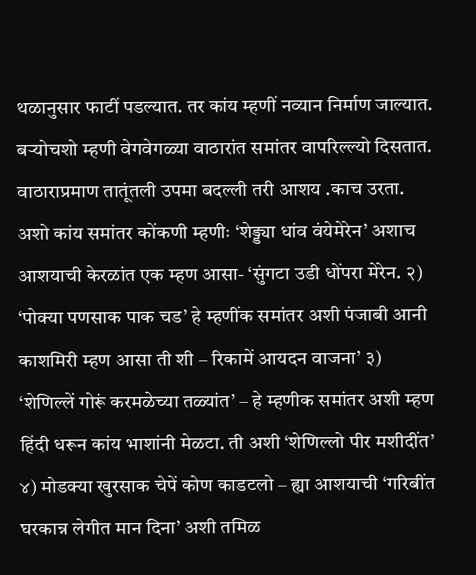थळानुसार फाटीं पडल्यात. तर कांय म्हणीं नव्यान निर्माण जाल्यात. बऱ्योचशो म्हणी वेगवेगळ्या वाठारांत समांतर वापरिल्ल्यो दिसतात. वाठाराप्रमाण तातूंतली उपमा बदल्ली तरी आशय .काच उरता. अशो कांय समांतर कोंकणी म्हणीः ‘शेड्ड्या धांव वंयेमेरेन’ अशाच आशयाची केरळांत एक म्हण आसा- ‘सुंगटा उडी धोंपरा मेरेन. २) ‘पोक्या पणसाक पाक चड’ हे म्हणींक समांतर अशी पंजाबी आनी काशमिरी म्हण आसा ती शी – रिकामें आयदन वाजना’ ३) ‘शेणिल्लें गोरूं करमळेच्या तळ्यांत’ – हे म्हणीक समांतर अशी म्हण हिंदी धरून कांय भाशांनी मेळटा. ती अशी ‘शेणिल्लो पीर मशीदींत’ ४) मोडक्या खुरसाक चेपें कोण काडटलो – ह्या आशयाची ‘गरिबींत घरकान्न लेगीत मान दिना’ अशी तमिळ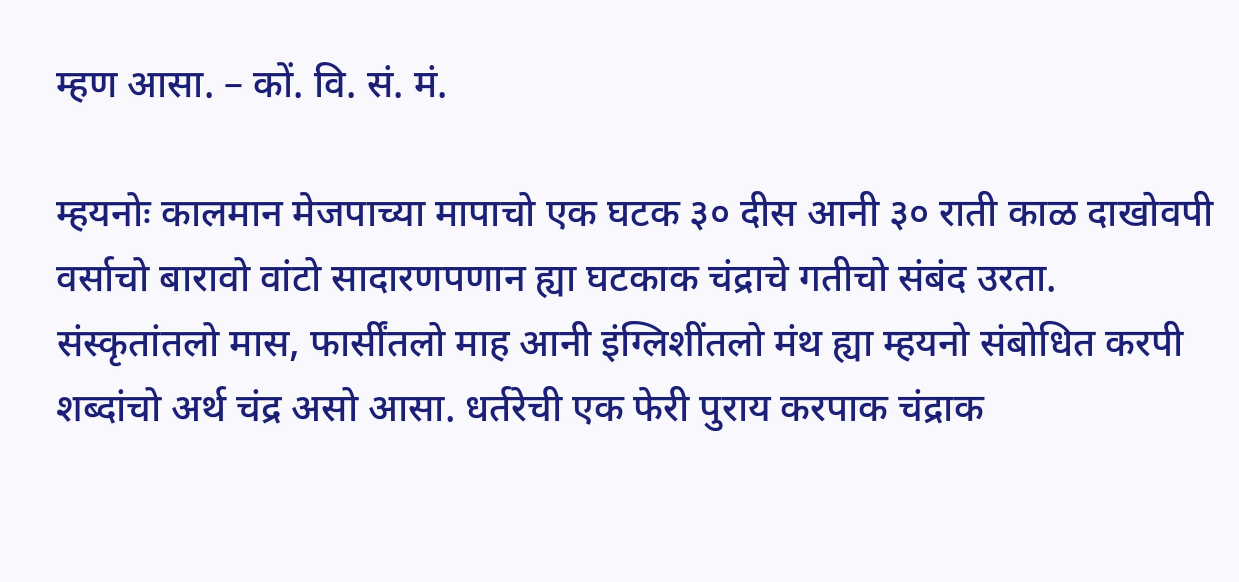म्हण आसा. – कों. वि. सं. मं.

म्हयनोः कालमान मेजपाच्या मापाचो एक घटक ३० दीस आनी ३० राती काळ दाखोवपी वर्साचो बारावो वांटो सादारणपणान ह्या घटकाक चंद्राचे गतीचो संबंद उरता. संस्कृतांतलो मास, फार्सींतलो माह आनी इंग्लिशींतलो मंथ ह्या म्हयनो संबोधित करपी शब्दांचो अर्थ चंद्र असो आसा. धर्तरेची एक फेरी पुराय करपाक चंद्राक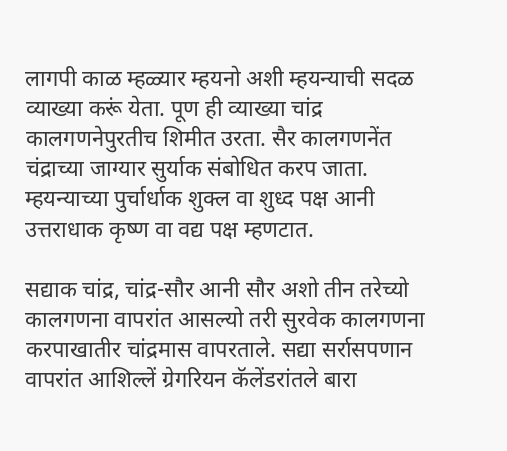लागपी काळ म्हळ्यार म्हयनो अशी म्हयन्याची सदळ व्याख्या करूं येता. पूण ही व्याख्या चांद्र कालगणनेपुरतीच शिमीत उरता. सैर कालगणनेंत चंद्राच्या जाग्यार सुर्याक संबोधित करप जाता. म्हयन्याच्या पुर्चार्धाक शुक्ल वा शुध्द पक्ष आनी उत्तराधाक कृष्ण वा वद्य पक्ष म्हणटात.

सद्याक चांद्र, चांद्र-सौर आनी सौर अशो तीन तरेच्यो कालगणना वापरांत आसल्यो तरी सुरवेक कालगणना करपाखातीर चांद्रमास वापरताले. सद्या सर्रासपणान वापरांत आशिल्लें ग्रेगरियन कॅलेंडरांतले बारा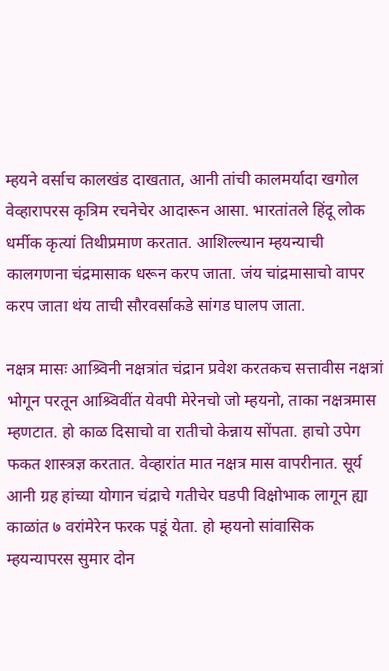म्हयने वर्साच कालखंड दाखतात, आनी तांची कालमर्यादा खगोल वेव्हारापरस कृत्रिम रचनेचेर आदारून आसा. भारतांतले हिंदू लोक धर्मीक कृत्यां तिथीप्रमाण करतात. आशिल्ल्यान म्हयन्याची कालगणना चंद्रमासाक धरून करप जाता. जंय चांद्रमासाचो वापर करप जाता थंय ताची सौरवर्साकडे सांगड घालप जाता.

नक्षत्र मासः आश्र्विनी नक्षत्रांत चंद्रान प्रवेश करतकच सत्तावीस नक्षत्रां भोगून परतून आश्र्विवींत येवपी मेरेनचो जो म्हयनो, ताका नक्षत्रमास म्हणटात. हो काळ दिसाचो वा रातीचो केन्नाय सोंपता. हाचो उपेग फकत शास्त्रज्ञ करतात. वेव्हारांत मात नक्षत्र मास वापरीनात. सूर्य आनी ग्रह हांच्या योगान चंद्राचे गतीचेर घडपी विक्षोभाक लागून ह्या काळांत ७ वरांमेरेन फरक पडूं येता. हो म्हयनो सांवासिक म्हयन्यापरस सुमार दोन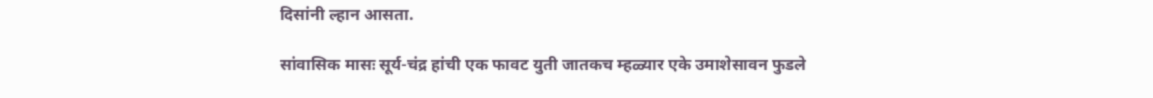दिसांनी ल्हान आसता.

सांवासिक मासः सूर्य-चंद्र हांची एक फावट युती जातकच म्हळ्यार एके उमाशेसावन फुडले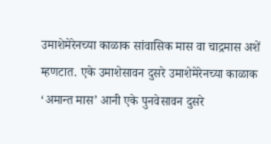उमाशेमेरेनच्या काळाक सांवासिक मास वा चाद्रमास अशें म्हणटात. एके उमाशेसावन दुसरे उमाशेमेरेनच्या काळाक ‘अमान्त मास’ आनी एके पुनवेसावन दुसरे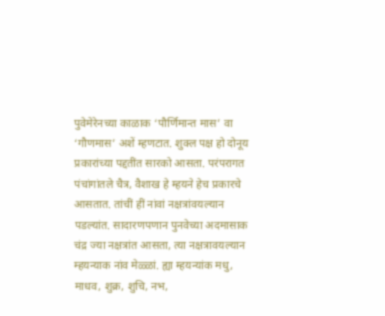पुवेमेरेनच्या काळाक ‘पौर्णिमान्त मास’ वा ‘गौणमास’ अशें म्हणटात. शुक्ल पक्ष हो दोनूय प्रकारांच्या पद्दतींत सारको आसता. परंपरागत पंचांगांतले चैत्र, वैशाख हे म्हयने हेच प्रकारचे आसतात. तांचीं हीं नांवां नक्षत्रांवयल्यान पडल्यांत. सादारणपणान पुनवेच्या अदमासाक चंद्र ज्या नक्षत्रांत आसता, त्या नक्षत्रावयल्यान म्हयन्याक नांव मेळ्ळां. ह्या म्हयन्यांक मधु, माधव, शुक्र, शुचि, नभ,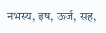नभस्य, इष, ऊर्ज, सह,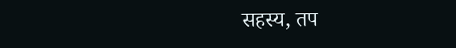सहस्य, तप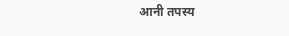आनी तपस्य